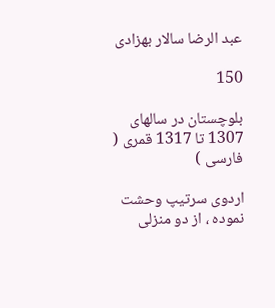عبد الرضا سالار بهزادى

150

بلوچستان در سالهاى 1307 تا 1317 قمرى ( فارسى )

اردوى سرتيپ وحشت نموده ، از دو منزلى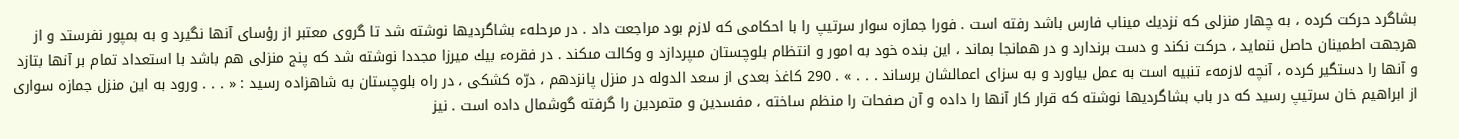بشاگرد حركت كرده ، به چهار منزلى كه نزديك ميناب فارس باشد رفته است . فورا جمازه سوار سرتيپ را با احكامى كه لازم بود مراجعت داد . در مرحلهء بشاگرديها نوشته شد تا گروى معتبر از رؤساى آنها نگيرد و به بمپور نفرستد و از هرجهت اطمينان حاصل ننمايد ، حركت نكند و دست برندارد و در همانجا بماند ، اين بنده خود به امور و انتظام بلوچستان مىپردازد و وكالت مىكند . در فقرهء بيك ميرزا مجددا نوشته شد كه پنج منزلى هم باشد با استعداد تمام بر آنها بتازد و آنها را دستگير كرده ، آنچه لازمهء تنبيه است به عمل بياورد و به سزاى اعمالشان برساند . . . » . 290 كاغذ بعدى از سعد الدوله در منزل پانزدهم ، درّه كشكى ، در راه بلوچستان به شاهزاده رسيد : « . . . ورود به اين منزل جمازه سوارى از ابراهيم خان سرتيپ رسيد كه در باب بشاگرديها نوشته كه قرار كار آنها را داده و آن صفحات را منظم ساخته ، مفسدين و متمردين را گرفته گوشمال داده است . نيز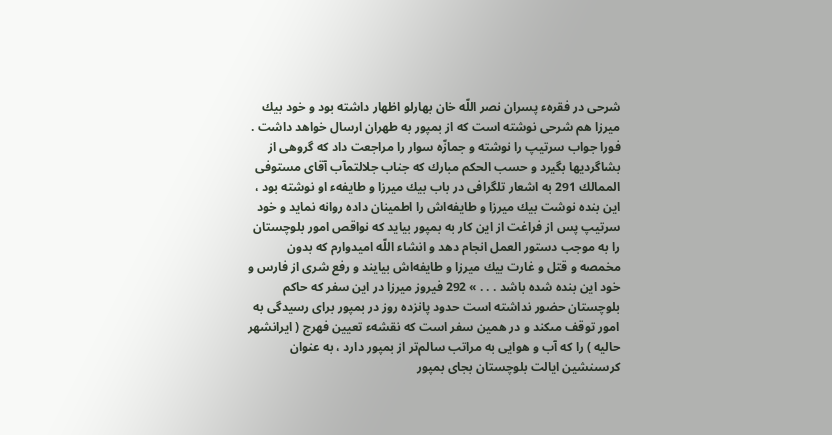شرحى در فقرهء پسران نصر اللّه خان بهارلو اظهار داشته بود و خود بيك ميرزا هم شرحى نوشته است كه از بمپور به طهران ارسال خواهد داشت . فورا جواب سرتيپ را نوشته و جمازّه سوار را مراجعت داد كه گروهى از بشاگرديها بگيرد و حسب الحكم مبارك كه جناب جلالتمآب آقاى مستوفى الممالك 291 به اشعار تلگرافى در باب بيك ميرزا و طايفهء او نوشته بود ، اين بنده نوشت بيك ميرزا و طايفه‌اش را اطمينان داده روانه نمايد و خود سرتيپ پس از فراغت از اين كار به بمپور بيايد كه نواقص امور بلوچستان را به موجب دستور العمل انجام دهد و انشاء اللّه اميدوارم كه بدون مخمصه و قتل و غارت بيك ميرزا و طايفه‌اش بيايند و رفع شرى از فارس و خود اين بنده شده باشد . . . » 292 فيروز ميرزا در اين سفر كه حاكم بلوچستان حضور نداشته است حدود پانزده روز در بمپور براى رسيدگى به امور توقف مىكند و در همين سفر است كه نقشهء تعيين فهرج ( ايرانشهر حاليه ) را كه آب و هوايى به مراتب سالم‌تر از بمپور دارد ، به عنوان كرسىنشين ايالت بلوچستان بجاى بمپور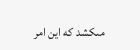مىكشد كه اين امر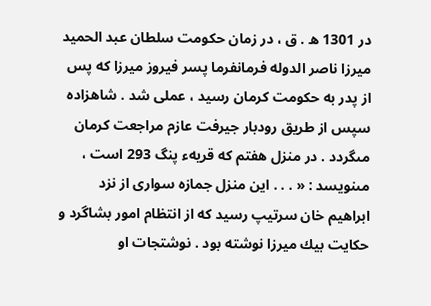در 1301 ه . ق ، در زمان حكومت سلطان عبد الحميد ميرزا ناصر الدوله فرمانفرما پسر فيروز ميرزا كه پس از پدر به حكومت كرمان رسيد ، عملى شد . شاهزاده سپس از طريق رودبار جيرفت عازم مراجعت كرمان مىگردد . در منزل هفتم كه قريهء پنگ 293 است ، مىنويسد : « . . . اين منزل جمازه سوارى از نزد ابراهيم خان سرتيپ رسيد كه از انتظام امور بشاگرد و حكايت بيك ميرزا نوشته بود . نوشتجات او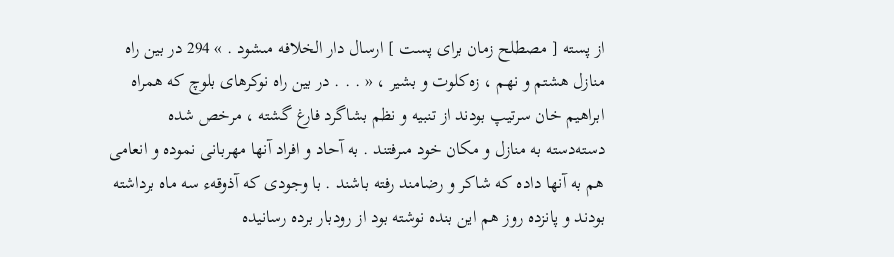از پسته [ مصطلح زمان براى پست ] ارسال دار الخلافه مىشود . » 294 در بين راه منازل هشتم و نهم ، زه‌كلوت و بشير ، « . . . در بين راه نوكرهاى بلوچ كه همراه ابراهيم خان سرتيپ بودند از تنبيه و نظم بشاگرد فارغ گشته ، مرخص شده دسته‌دسته به منازل و مكان خود مىرفتند . به آحاد و افراد آنها مهربانى نموده و انعامى هم به آنها داده كه شاكر و رضامند رفته باشند . با وجودى كه آذوقهء سه ماه برداشته بودند و پانزده روز هم اين بنده نوشته بود از رودبار برده رسانيده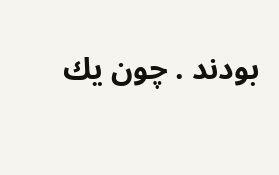بودند . چون يك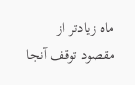ماه زيادتر از مقصود توقف آنجا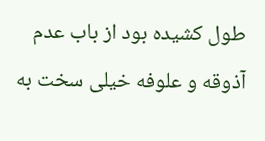طول كشيده بود از باب عدم آذوقه و علوفه خيلى سخت به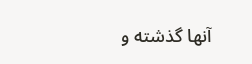آنها گذشته و